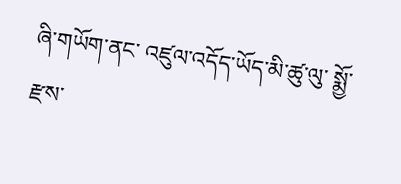ཞི་གཡོག་ནང་ འཛུལ་འདོད་ཡོད་མི་ཚུ་ལུ་ སྨྱོ་རྫས་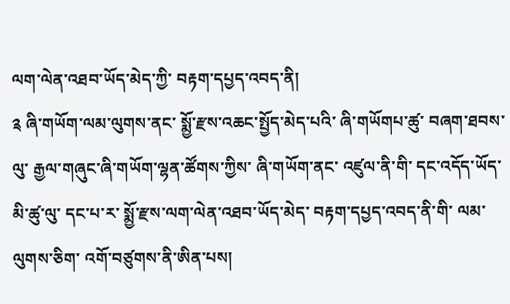ལག་ལེན་འཐབ་ཡོད་མེད་ཀྱི་ བརྟག་དཔྱད་འབད་ནི།
༉ ཞི་གཡོག་ལམ་ལུགས་ནང་ སྨྱོ་རྫས་འཆང་སྤྱོད་མེད་པའི་ ཞི་གཡོགཔ་ཚུ་ བཞག་ཐབས་ལུ་ རྒྱལ་གཞུང་ཞི་གཡོག་ལྷན་ཚོགས་ཀྱིས་ ཞི་གཡོག་ནང་ འཛུལ་ནི་གི་ དང་འདོད་ཡོད་མི་ཚུ་ལུ་ དང་པ་ར་ སྨྱོ་རྫས་ལག་ལེན་འཐབ་ཡོད་མེད་ བརྟག་དཔྱད་འབད་ནི་གི་ ལམ་ལུགས་ཅིག་ འགོ་བཙུགས་ནི་ཨིན་པས།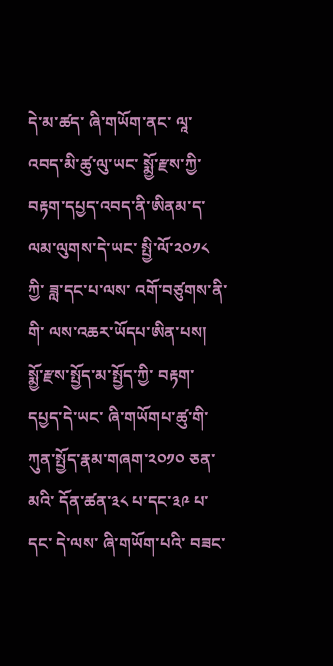དེ་མ་ཚད་ ཞི་གཡོག་ནང་ ལཱ་འབད་མི་ཚུ་ལུ་ཡང་ སྨྱོ་རྫས་ཀྱི་ བརྟག་དཔྱད་འབད་ནི་ཨིནམ་ད་ ལམ་ལུགས་དེ་ཡང་ སྤྱི་ལོ་༢༠༡༨ ཀྱི་ ཟླ་དང་པ་ལས་ འགོ་བཙུགས་ནི་གི་ ལས་འཆར་ཡོདཔ་ཨིན་པས།
སྨྱོ་རྫས་སྤྱོད་མ་སྤྱོད་ཀྱི་ བརྟག་དཔྱད་དེ་ཡང་ ཞི་གཡོགཔ་ཚུ་གི་ ཀུན་སྤྱོད་རྣམ་གཞག་༢༠༡༠ ཅན་མའི་ དོན་ཚན་༣༨ པ་དང་༣༩ པ་དང་ དེ་ལས་ ཞི་གཡོག་པའི་ བཟང་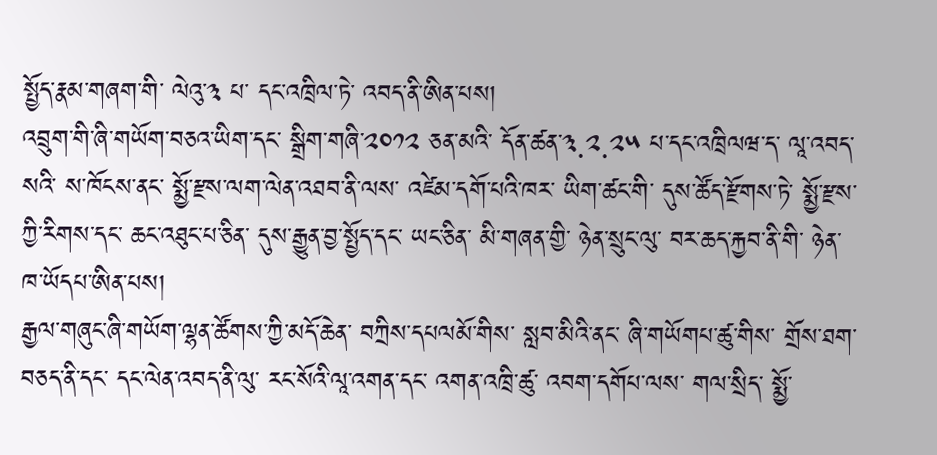སྤྱོད་རྣམ་གཞག་གི་ ལེའུ་༣ པ་ དང་འཁྲིལ་ཏེ་ འབད་ནི་ཨིན་པས།
འབྲུག་གི་ཞི་གཡོག་བཅའ་ཡིག་དང་ སྒྲིག་གཞི་༢༠༡༢ ཅན་མའི་ དོན་ཚན་༣.༢.༢༥ པ་དང་འཁྲིལཝ་ད་ ལཱ་འབད་སའི་ ས་ཁོངས་ནང་ སྨྱོ་རྫས་ལག་ལེན་འཐབ་ནི་ལས་ འཛེམ་དགོ་པའི་ཁར་ ཡིག་ཚང་གི་ དུས་ཚོད་རྫོགས་ཏེ་ སྨྱོ་རྫས་ཀྱི་རིགས་དང་ ཆང་འཐུང་པ་ཅིན་ དུས་རྒྱུན་བྱ་སྤྱོད་དང་ ཡང་ཅིན་ མི་གཞན་གྱི་ ཉེན་སྲུང་ལུ་ བར་ཆད་རྐྱབ་ནི་གི་ ཉེན་ཁ་ཡོདཔ་ཨིན་པས།
རྒྱལ་གཞུང་ཞི་གཡོག་ལྷན་ཚོགས་ཀྱི་མདོ་ཆེན་ བཀྲིས་དཔལམོ་གིས་ སླབ་མིའི་ནང་ ཞི་གཡོགཔ་ཚུ་གིས་ གྲོས་ཐག་བཅད་ནི་དང་ དང་ལེན་འབད་ནི་ལུ་ རང་སོའི་ལཱ་འགན་དང་ འགན་འཁྲི་ཚུ་ འབག་དགོཔ་ལས་ གལ་སྲིད་ སྨྱོ་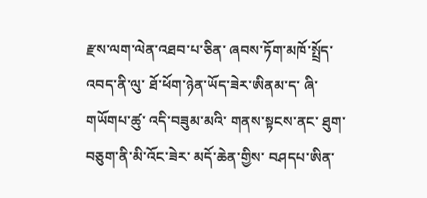རྫས་ལག་ལེན་འཐབ་པ་ཅིན་ ཞབས་ཏོག་མཁོ་སྤྲོད་འབད་ནི་ལུ་ ཐོ་ཕོག་ཉེན་ཡོད་ཟེར་ཨིནམ་ད་ ཞི་གཡོགཔ་ཚུ་ འདི་བཟུམ་མའི་ གནས་སྟངས་ནང་ ཐུག་བཅུག་ནི་མི་འོང་ཟེར་ མདོ་ཆེན་གྱིས་ བཤདཔ་ཨིན་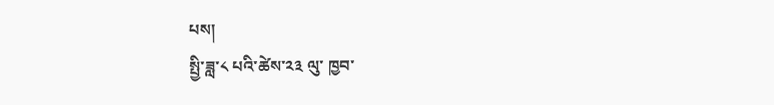པས།
སྤྱི་ཟླ་༨ པའི་ཚེས་༢༣ ལུ་ ཁྱབ་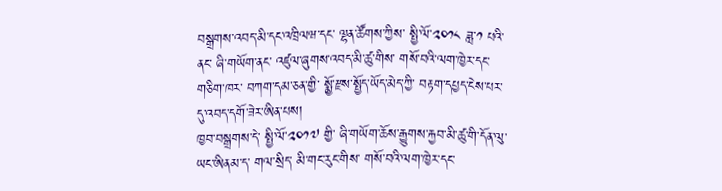བསྒྲགས་འབད་མི་དང་འཁྲིལཝ་དང་ ལྷན་ཚོགས་ཀྱིས་ སྤྱི་ལོ་༢༠༡༨ ཟླ་༡ པའི་ནང་ ཞི་གཡོག་ནང་ འཛུལ་ཞུགས་འབད་མི་ཚུ་གིས་ གསོ་བའི་ལག་ཁྱེར་དང་གཅིག་ཁར་ བཀག་དམ་ཅན་གྱི་ སྨྱོ་རྫས་སྤྱོད་ཡོད་མེད་ཀྱི་ བརྟག་དཔྱད་ངེས་པར་དུ་འབད་དགོ་ཟེར་ཨིན་པས།
ཁྱབ་བསྒྲགས་དེ་ སྤྱི་ལོ་༢༠༡༧ གྱི་ ཞི་གཡོག་ཆོས་རྒྱུགས་རྐྱབ་མི་ཚུ་གི་དོན་ལུ་ཡང་ཨིནམ་ད་ གལ་སྲིད་ མི་གང་རུང་གིས་ གསོ་བའི་ལག་ཁྱེར་དང་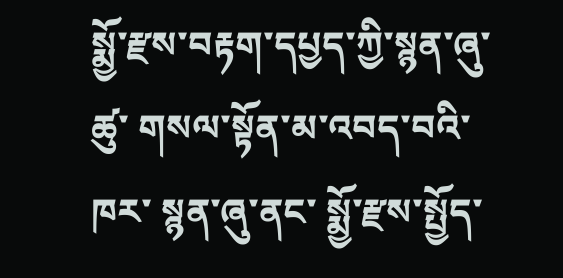སྨྱོ་རྫས་བརྟག་དཔྱད་ཀྱི་སྙན་ཞུ་ཚུ་ གསལ་སྟོན་མ་འབད་བའི་ཁར་ སྙན་ཞུ་ནང་ སྨྱོ་རྫས་སྤྱོད་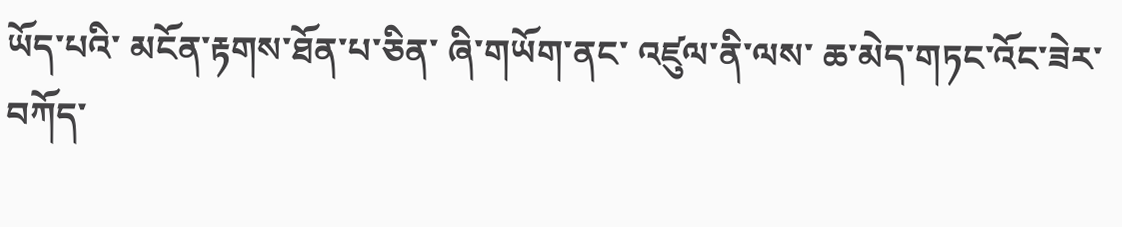ཡོད་པའི་ མངོན་རྟགས་ཐོན་པ་ཅིན་ ཞི་གཡོག་ནང་ འཛུལ་ནི་ལས་ ཆ་མེད་གཏང་འོང་ཟེར་བཀོད་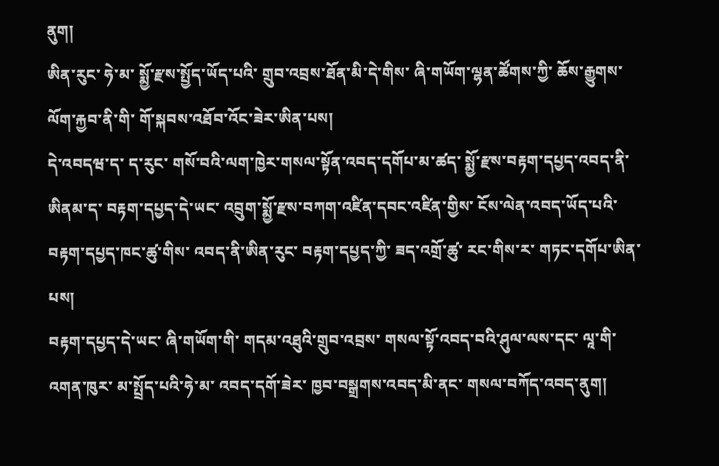ནུག།
ཨིན་རུང་ ཧེ་མ་ སྨྱོ་རྫས་སྤྱོད་ཡོད་པའི་ གྲུབ་འབྲས་ཐོན་མི་དེ་གིས་ ཞི་གཡོག་ལྷན་ཚོགས་ཀྱི་ ཆོས་རྒྱུགས་ལོག་རྐྱབ་ནི་གི་ གོ་སྐབས་འཐོབ་འོང་ཟེར་ཨིན་པས།
དེ་འབདཝ་ད་ ད་རུང་ གསོ་བའི་ལག་ཁྱེར་གསལ་སྟོན་འབད་དགོཔ་མ་ཚད་ སྨྱོ་རྫས་བརྟག་དཔྱད་འབད་ནི་ཨིནམ་ད་ བརྟག་དཔྱད་དེ་ཡང་ འབྲུག་སྨྱོ་རྫས་བཀག་འཛིན་དབང་འཛིན་གྱིས་ ངོས་ལེན་འབད་ཡོད་པའི་ བརྟག་དཔྱད་ཁང་ཚུ་གིས་ འབད་ནི་ཨིན་རུང་ བརྟག་དཔྱད་ཀྱི་ ཟད་འགྲོ་ཚུ་ རང་གིས་ར་ གཏང་དགོཔ་ཨིན་པས།
བརྟག་དཔྱད་དེ་ཡང་ ཞི་གཡོག་གི་ གདམ་འཐུའི་གྲུབ་འབྲས་ གསལ་སྟོ་འབད་བའི་ཤུལ་ལས་དང་ ལཱ་གི་འགན་ཁུར་ མ་སྤྲོད་པའི་ཧེ་མ་ འབད་དགོ་ཟེར་ ཁྱབ་བསྒྲགས་འབད་མི་ནང་ གསལ་བཀོད་འབད་ནུག།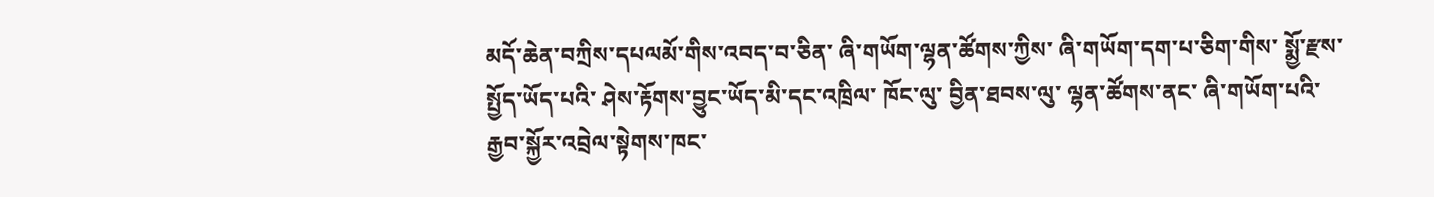མདོ་ཆེན་བཀྲིས་དཔལམོ་གིས་འབད་བ་ཅིན་ ཞི་གཡོག་ལྷན་ཚོགས་ཀྱིས་ ཞི་གཡོག་དག་པ་ཅིག་གིས་ སྨྱོ་རྫས་སྤྱོད་ཡོད་པའི་ ཤེས་རྟོགས་བྱུང་ཡོད་མི་དང་འཁྲིལ་ ཁོང་ལུ་ བྱིན་ཐབས་ལུ་ ལྷན་ཚོགས་ནང་ ཞི་གཡོག་པའི་ རྒྱབ་སྐྱོར་འབྲེལ་སྟེགས་ཁང་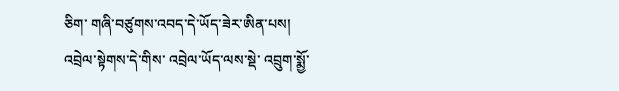ཅིག་ གཞི་བཙུགས་འབད་དེ་ཡོད་ཟེར་ཨིན་པས།
འབྲེལ་སྟེགས་དེ་གིས་ འབྲེལ་ཡོད་ལས་སྡེ་ འབྲུག་སྨྱོ་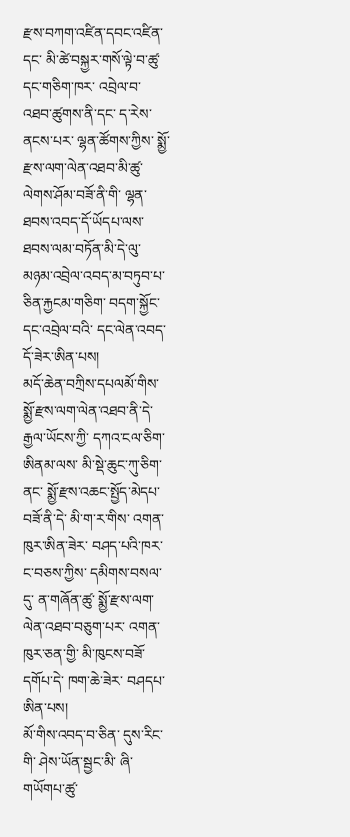རྫས་བཀག་འཛིན་དབང་འཛིན་དང་ མི་ཚེ་བསྐྱར་གསོ་ལྟེ་བ་ཚུ་དང་གཅིག་ཁར་ འབྲེལ་བ་འཐབ་ཚུགས་ནི་དང་ ད་རེས་ནངས་པར་ ལྷན་ཚོགས་ཀྱིས་ སྨྱོ་རྫས་ལག་ལེན་འཐབ་མི་ཚུ་ ལེགས་ཤོམ་བཟོ་ནི་གི་ ལྷན་ཐབས་འབད་དོ་ཡོདཔ་ལས་ ཐབས་ལམ་བཏོན་མི་དེ་ལུ་ མཉམ་འབྲེལ་འབད་མ་བཏུབ་པ་ཅིན་རྐྱངམ་གཅིག་ བདག་སྐྱོང་དང་འབྲེལ་བའི་ དང་ལེན་འབད་དོ་ཟེར་ཨིན་པས།
མདོ་ཆེན་བཀྲིས་དཔལམོ་གིས་ སྨྱོ་རྫས་ལག་ལེན་འཐབ་ནི་དེ་ རྒྱལ་ཡོངས་ཀྱི་ དཀའ་ངལ་ཅིག་ཨིནམ་ལས་ མི་སྡེ་ཆུང་ཀུ་ཅིག་ནང་ སྨྱོ་རྫས་འཆང་སྤྱོད་མེདཔ་བཟོ་ནི་དེ་ མི་ག་ར་གིས་ འགན་ཁུར་ཨིན་ཟེར་ བཤད་པའི་ཁར་ ང་བཅས་ཀྱིས་ དམིགས་བསལ་དུ་ ན་གཞོན་ཚུ་ སྨྱོ་རྫས་ལག་ལེན་འཐབ་བཅུག་པར་ འགན་ཁུར་ཅན་གྱི་ མི་ཁུངས་བཟོ་དགོཔ་དེ་ ཁག་ཆེ་ཟེར་ བཤདཔ་ཨིན་པས།
མོ་གིས་འབད་བ་ཅིན་ དུས་རིང་གི་ ཤེས་ཡོན་སྦྱང་མི་ ཞི་གཡོགཔ་ཚུ་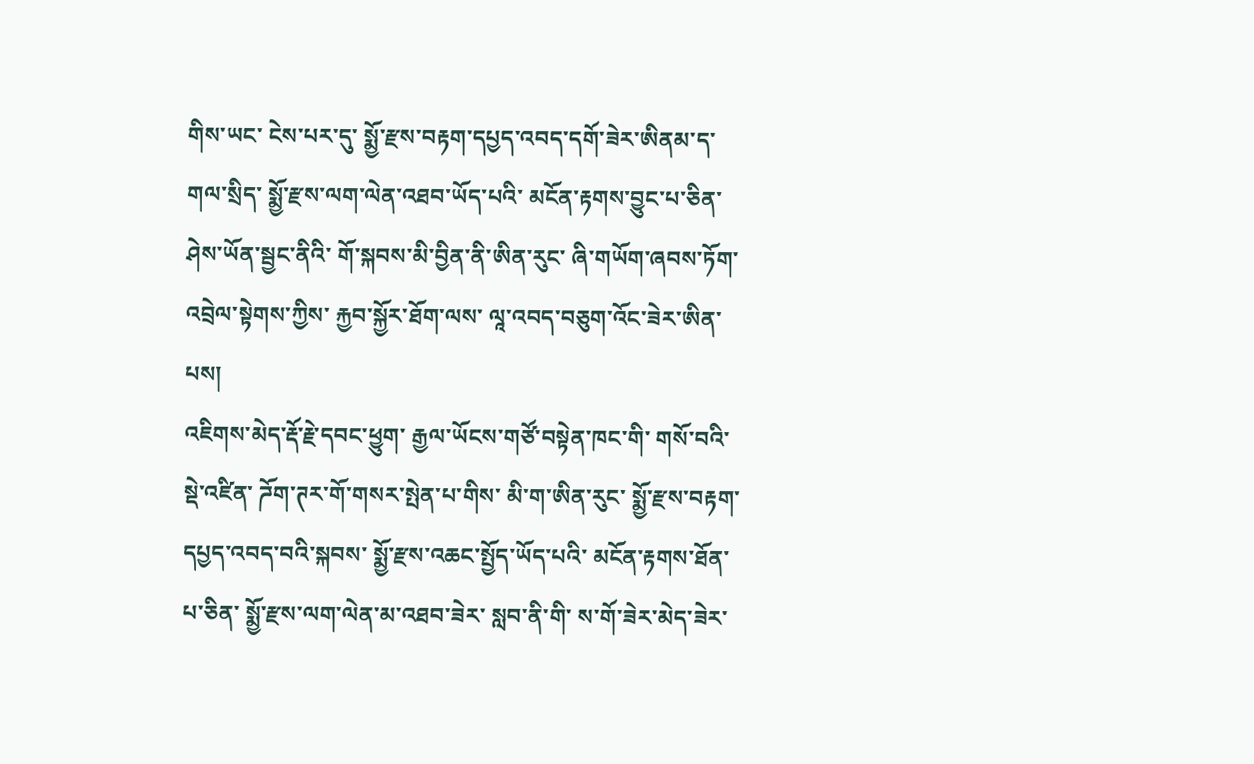གིས་ཡང་ ངེས་པར་དུ་ སྨྱོ་རྫས་བརྟག་དཔྱད་འབད་དགོ་ཟེར་ཨིནམ་ད་ གལ་སྲིད་ སྨྱོ་རྫས་ལག་ལེན་འཐབ་ཡོད་པའི་ མངོན་རྟགས་བྱུང་པ་ཅིན་ ཤེས་ཡོན་སྦྱང་ནིའི་ གོ་སྐབས་མི་བྱིན་ནི་ཨིན་རུང་ ཞི་གཡོག་ཞབས་ཏོག་འབྲེལ་སྟེགས་ཀྱིས་ རྐྱབ་སྐྱོར་ཐོག་ལས་ ལཱ་འབད་བཅུག་འོང་ཟེར་ཨིན་པས།
འཇིགས་མེད་རྡོ་རྗེ་དབང་ཕྱུག་ རྒྱལ་ཡོངས་གཙོ་བསྟེན་ཁང་གི་ གསོ་བའི་སྡེ་འཛིན་ ཌོག་ཊར་གོ་གསར་སྤེན་པ་གིས་ མི་ག་ཨིན་རུང་ སྨྱོ་རྫས་བརྟག་དཔྱད་འབད་བའི་སྐབས་ སྨྱོ་རྫས་འཆང་སྤྱོད་ཡོད་པའི་ མངོན་རྟགས་ཐོན་པ་ཅིན་ སྨྱོ་རྫས་ལག་ལེན་མ་འཐབ་ཟེར་ སླབ་ནི་གི་ ས་གོ་ཟེར་མེད་ཟེར་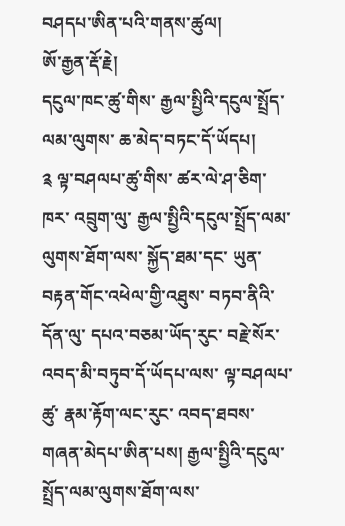བཤདཔ་ཨིན་པའི་གནས་ཚུལ།
ཨོ་རྒྱན་རྡོ་རྗེ།
དངུལ་ཁང་ཚུ་གིས་ རྒྱལ་སྤྱིའི་དངུལ་སྤྲོད་ལམ་ལུགས་ ཆ་མེད་བཏང་དོ་ཡོདཔ།
༉ ལྟ་བཤལཔ་ཚུ་གིས་ ཚར་ལེ་ཤ་ཅིག་ཁར་ འབྲུག་ལུ་ རྒྱལ་སྤྱིའི་དངུལ་སྤྲོད་ལམ་ལུགས་ཐོག་ལས་ སྐྱོད་ཐམ་དང་ ཡུན་བརྟན་གོང་འཕེལ་གྱི་འཐུས་ བཏབ་ནིའི་དོན་ལུ་ དཔའ་བཅམ་ཡོད་རུང་ བརྗེ་སོར་འབད་མི་བཏུབ་དོ་ཡོདཔ་ལས་ ལྟ་བཤལཔ་ཚུ་ རྣམ་རྟོག་ལང་རུང་ འབད་ཐབས་གཞན་མེདཔ་ཨིན་པས། རྒྱལ་སྤྱིའི་དངུལ་སྤྲོད་ལམ་ལུགས་ཐོག་ལས་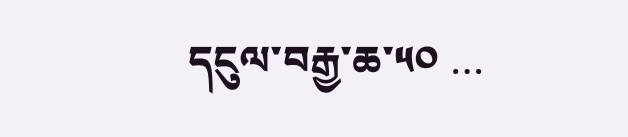དངུལ་བརྒྱ་ཆ་༥༠ …